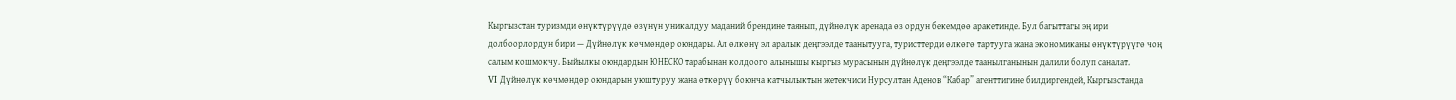Кыргызстан туризмди өнүктүрүүдө өзүнүн уникалдуу маданий брендине таянып, дүйнөлүк аренада өз ордун бекемдөө аракетинде. Бул багыттагы эң ири долбоорлордун бири — Дүйнөлүк көчмөндөр оюндары. Ал өлкөнү эл аралык деңгээлде таанытууга, туристтерди өлкөгө тартууга жана экономиканы өнүктүрүүгө чоң салым кошмокчу. Быйылкы оюндардын ЮНЕСКО тарабынан колдоого алынышы кыргыз мурасынын дүйнөлүк деңгээлде таанылганынын далили болуп саналат.
VI Дүйнөлүк көчмөндөр оюндарын уюштуруу жана өткөрүү боюнча катчылыктын жетекчиси Нурсултан Аденов “Кабар” агенттигине билдиргендей, Кыргызстанда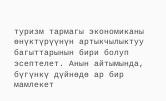туризм тармагы экономиканы өнүктүрүүнүн артыкчылыктуу багыттарынын бири болуп эсептелет. Анын айтымында, бүгүнкү дүйнөдө ар бир мамлекет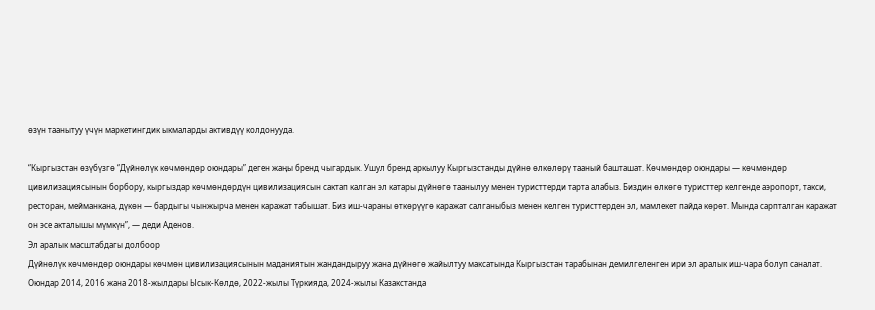өзүн таанытуу үчүн маркетингдик ыкмаларды активдүү колдонууда.

“Кыргызстан өзүбүзгө “Дүйнөлүк көчмөндөр оюндары” деген жаңы бренд чыгардык. Ушул бренд аркылуу Кыргызстанды дүйнө өлкөлөрү тааный башташат. Көчмөндөр оюндары — көчмөндөр цивилизациясынын борбору, кыргыздар көчмөндөрдүн цивилизациясын сактап калган эл катары дүйнөгө таанылуу менен туристтерди тарта алабыз. Биздин өлкөгө туристтер келгенде аэропорт, такси, ресторан, мейманкана, дүкөн — бардыгы чынжырча менен каражат табышат. Биз иш-чараны өткөрүүгө каражат салганыбыз менен келген туристтерден эл, мамлекет пайда көрөт. Мында сарпталган каражат он эсе акталышы мүмкүн”, — деди Аденов.
Эл аралык масштабдагы долбоор
Дүйнөлүк көчмөндөр оюндары көчмөн цивилизациясынын маданиятын жандандыруу жана дүйнөгө жайылтуу максатында Кыргызстан тарабынан демилгеленген ири эл аралык иш-чара болуп саналат. Оюндар 2014, 2016 жана 2018-жылдары Ысык-Көлдө, 2022-жылы Түркияда, 2024-жылы Казакстанда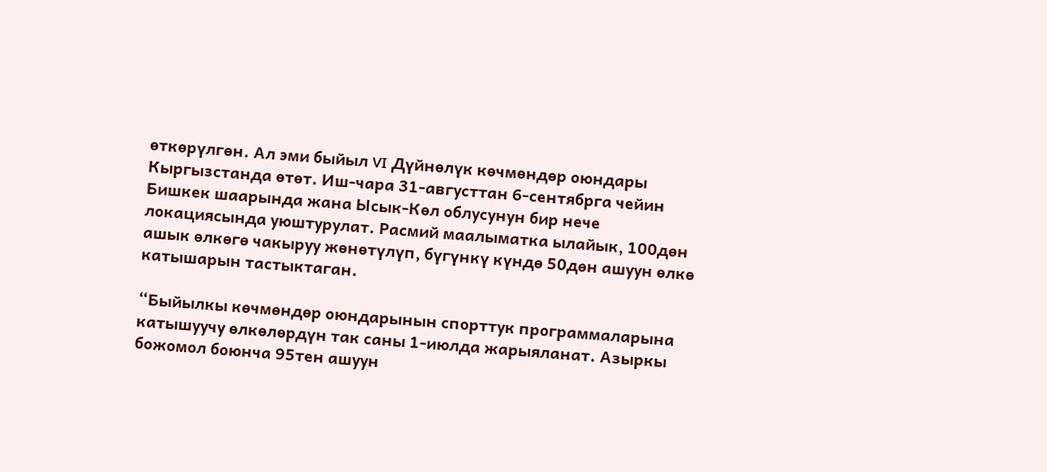өткөрүлгөн. Ал эми быйыл VI Дүйнөлүк көчмөндөр оюндары Кыргызстанда өтөт. Иш-чара 31-августтан 6-сентябрга чейин Бишкек шаарында жана Ысык-Көл облусунун бир нече локациясында уюштурулат. Расмий маалыматка ылайык, 100дөн ашык өлкөгө чакыруу жөнөтүлүп, бүгүнкү күндө 50дөн ашуун өлкө катышарын тастыктаган.

“Быйылкы көчмөндөр оюндарынын спорттук программаларына катышуучу өлкөлөрдүн так саны 1-июлда жарыяланат. Азыркы божомол боюнча 95тен ашуун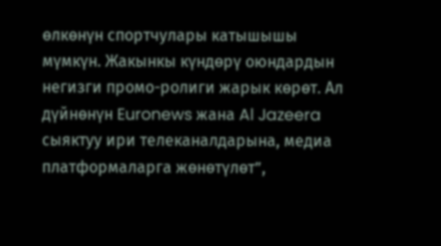өлкөнүн спортчулары катышышы мүмкүн. Жакынкы күндөрү оюндардын негизги промо-ролиги жарык көрөт. Ал дүйнөнүн Euronews жана Al Jazeera сыяктуу ири телеканалдарына, медиа платформаларга жөнөтүлөт”,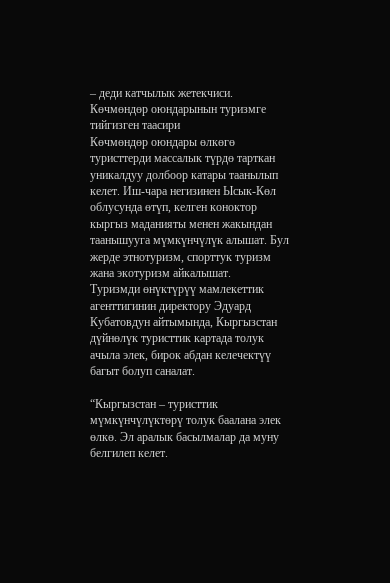– деди катчылык жетекчиси.
Көчмөндөр оюндарынын туризмге тийгизген таасири
Көчмөндөр оюндары өлкөгө туристтерди массалык түрдө тарткан уникалдуу долбоор катары таанылып келет. Иш-чара негизинен Ысык-Көл облусунда өтүп, келген коноктор кыргыз маданияты менен жакындан таанышууга мүмкүнчүлүк алышат. Бул жерде этнотуризм, спорттук туризм жана экотуризм айкалышат.
Туризмди өнүктүрүү мамлекеттик агенттигинин директору Эдуард Кубатовдун айтымында, Кыргызстан дүйнөлүк туристтик картада толук ачыла элек, бирок абдан келечектүү багыт болуп саналат.

“Кыргызстан – туристтик мүмкүнчүлүктөрү толук баалана элек өлкө. Эл аралык басылмалар да муну белгилеп келет.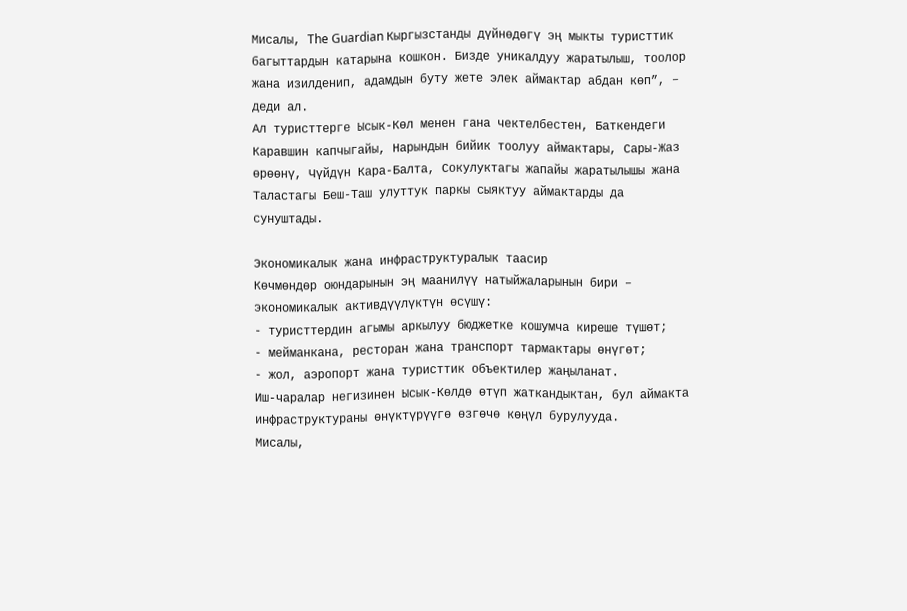Мисалы, The Guardian Кыргызстанды дүйнөдөгү эң мыкты туристтик багыттардын катарына кошкон. Бизде уникалдуу жаратылыш, тоолор жана изилденип, адамдын буту жете элек аймактар абдан көп”, – деди ал.
Ал туристтерге Ысык-Көл менен гана чектелбестен, Баткендеги Каравшин капчыгайы, Нарындын бийик тоолуу аймактары, Сары-Жаз өрөөнү, Чүйдүн Кара-Балта, Сокулуктагы жапайы жаратылышы жана Таластагы Беш-Таш улуттук паркы сыяктуу аймактарды да сунуштады.

Экономикалык жана инфраструктуралык таасир
Көчмөндөр оюндарынын эң маанилүү натыйжаларынын бири – экономикалык активдүүлүктүн өсүшү:
- туристтердин агымы аркылуу бюджетке кошумча киреше түшөт;
- мейманкана, ресторан жана транспорт тармактары өнүгөт;
- жол, аэропорт жана туристтик объектилер жаңыланат.
Иш-чаралар негизинен Ысык-Көлдө өтүп жаткандыктан, бул аймакта инфраструктураны өнүктүрүүгө өзгөчө көңүл бурулууда.
Мисалы,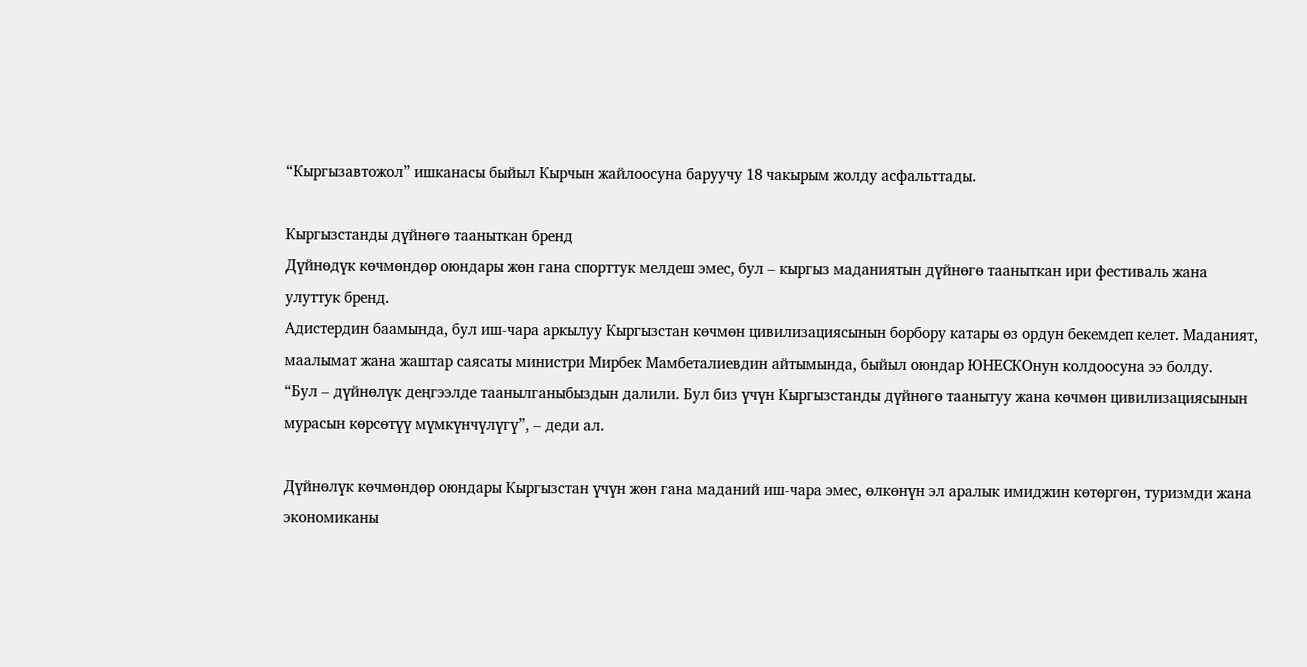“Кыргызавтожол” ишканасы быйыл Кырчын жайлоосуна баруучу 18 чакырым жолду асфальттады.

Кыргызстанды дүйнөгө тааныткан бренд
Дүйнөдүк көчмөндөр оюндары жөн гана спорттук мелдеш эмес, бул – кыргыз маданиятын дүйнөгө тааныткан ири фестиваль жана улуттук бренд.
Адистердин баамында, бул иш-чара аркылуу Кыргызстан көчмөн цивилизациясынын борбору катары өз ордун бекемдеп келет. Маданият, маалымат жана жаштар саясаты министри Мирбек Мамбеталиевдин айтымында, быйыл оюндар ЮНЕСКОнун колдоосуна ээ болду.
“Бул – дүйнөлүк деңгээлде таанылганыбыздын далили. Бул биз үчүн Кыргызстанды дүйнөгө таанытуу жана көчмөн цивилизациясынын мурасын көрсөтүү мүмкүнчүлүгү”, – деди ал.

Дүйнөлүк көчмөндөр оюндары Кыргызстан үчүн жөн гана маданий иш-чара эмес, өлкөнүн эл аралык имиджин көтөргөн, туризмди жана экономиканы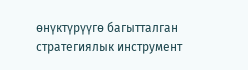өнүктүрүүгө багытталган стратегиялык инструмент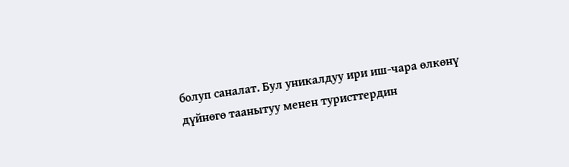болуп саналат. Бул уникалдуу ири иш-чара өлкөнү дүйнөгө таанытуу менен туристтердин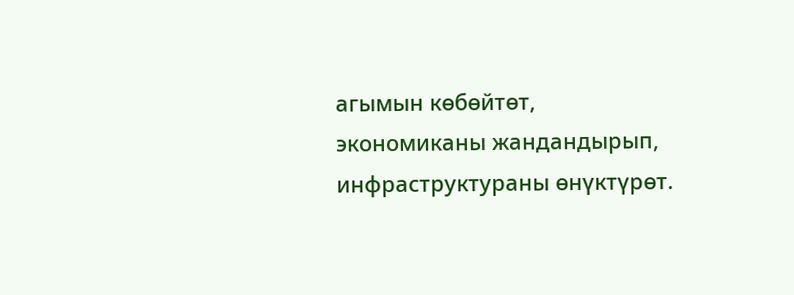агымын көбөйтөт, экономиканы жандандырып, инфраструктураны өнүктүрөт.